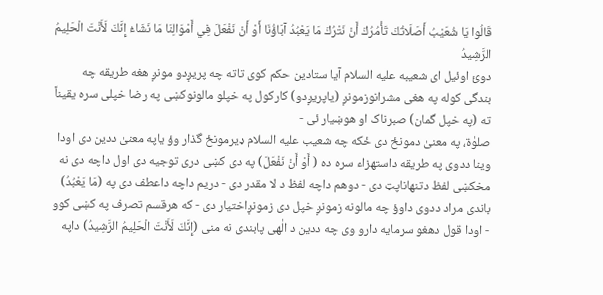قَالُوا يَا شُعَيْبُ أَصَلَاتُكَ تَأْمُرُكَ أَنْ نَتْرُكَ مَا يَعْبُدُ آبَاؤُنَا أَوْ أَنْ نَفْعَلَ فِي أَمْوَالِنَا مَا نَشَاءُ إِنَّكَ لَأَنْتَ الْحَلِيمُ الرَّشِيدُ
دوئ اوئیل ای شعیبه علیه السلام آیا ستادین حکم کوی تاته چه پریږدو مونږ هغه طریقه چه بندگی کوله په هغی مشرانوزمونږ (یاپریږدو) کارکول په خپلو مالونوکښی په رضا خپلی سره یقیناً ته (په خپل گمان) صبرناک او هوښیار ئی -
صلوٰة، په معنیٰ دمونځ دی ځکه چه شعیب علیه السلام ډیرمونځ گذار وؤ یاپه معنیٰ ددین دی اودا وینا ددوی په طریقه داستهزاء سره ده ( أَوْ أَنْ نَفْعَلَ) په دی کښی دری توجیه دی اول داچه دی نه مخکښی لفظ دتنهاناپټ دی - دوهم داچه لفظ د لا مقدر دی - دریم داچه داعطف دی په (مَا يَعْبُدُ) باندی مراد ددوی داوؤ چه مالونه زمونږ خپل دی زمونږاختیار دی - که هرقسم تصرف په کښی کوو - اودا قول دهغو سرمایه دارو وی چه ددین د الٰهی پابندی نه منی (إِنَّكَ لَأَنْتَ الْحَلِيمُ الرَّشِيدُ) داپه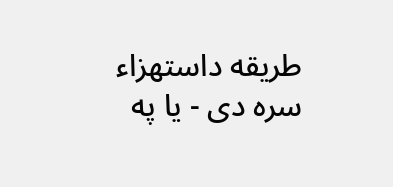طریقه داستهزاء سره دی - یا په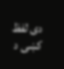دی لفظ کښی د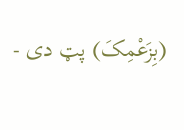(بِزَعْمِکَ) پټ دی -